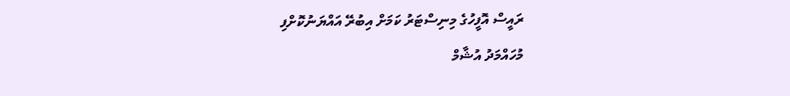ރައީސް އޮފީހުގެ މިނިސްޓަރު ކަމަށް އިބުރޭ އައްޔަނުކޮށްފި
މުހައްމަދު އުޝާމް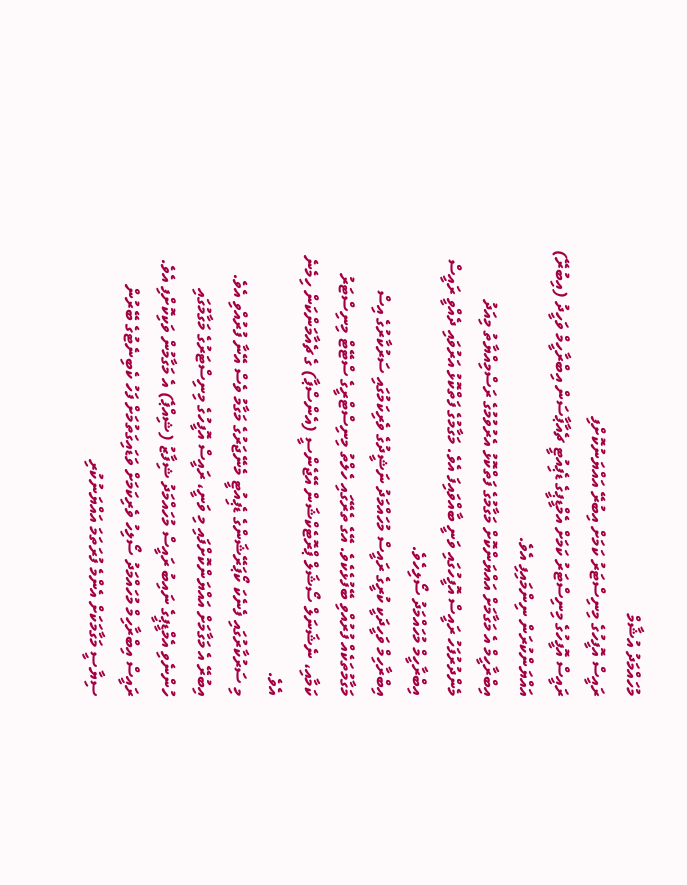މުހައްމަދު އުޝާމް
ރައީސް އޮފީހުގެ މިނިސްޓަރު ކަމަށް އިބުރޭ އައްޔަނުކޮށްފި
ރައީސް އޮފީހުގެ މިނިސްޓަރު ކަމަށް އެމްޑީޕީގެ ޑެޕިއުޓީ ޗެއާޕާސަން އިބްރާހީމް ވަހީދު (އިބުރޭ) އައްޔަންކުރަން ނިންމައިފި އެވެ.
އިބްރާހީމް އެ މަގާމަށް އައްޔަންކޮށް މަގާމުގެ ފަތްކޮޅު އެރުވުމުގެ ރަސްމިއްޔާތު މިއަދު މެންދުރުފަހު ރައީސް އޮފީހުގައި ވަނީ ބާއްވައިފަ އެވެ. މަގާމުގެ ފަތްކޮޅު އަރުވައި ދެއްވީ ރައީސް އިބްރާހީމް މުހައްމަދު ސޯލިހެވެ.
އިބްރާހިމް ވަހީދަކީ ކުރީގެ ރައީސް މުހައްމަދު ނަޝީދުގެ ވެރިކަމުގައި ސަރުކާރުގެ އިސް މަގާމުތަކެއް ފުރުއްވި ބޭފުޅެކެވެ. އޭގެ ތެރޭގައި ހެލްތު މިނިސްޓްރީގެ ސްޓޭޓް މިނިސްޓަރު ކަމާއި، ނެޝަނަލް ސޯޝަލް ޕްރޮޓެކްޝަން އޭޖެންސީ (އެންސްޕާ) ގެ ޗެއާމަންކަން ހިމެނެ އެވެ.
މި ސަރުކާރުގައި ފެނެކަ ކޯޕަރޭޝަންގެ ޑެޕިއުޓީ މެނޭޖަރުގެ މަގާމު ވެސް އޭނާ ފުރުއްވި އެވެ.
އިބުރޭ އެ މަގާމަށް އައްޔަންކޮށްފައި މި ވަނީ، ރައީސް އޮފީހުގެ މިނިސްޓަރުގެ މަގާމުގައި ހުންނެވި އެމްޑީޕީގެ ނައިބު ރައީސް މުހައްމަދު ޝިފާޒު (ޝިއްޕެ) އެ މަގާމުން ވަކިކޮށްފި އެވެ.
ރައީސް އިބްރާހިމް މުހައްމަދު ސޯލިހު ވެރިކަމަށް ވަޑައިގަތުމަށް ފަހު ކެބިނެޓުގެ ބޭރުން ސިޔާސީ މަގާމަކަށް އެންމެ ފުރަތަމަ އައްޔަނުކުރި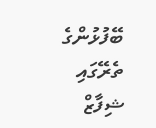ބޭފުޅުންގެ ތެރޭގައި ޝިފާޒް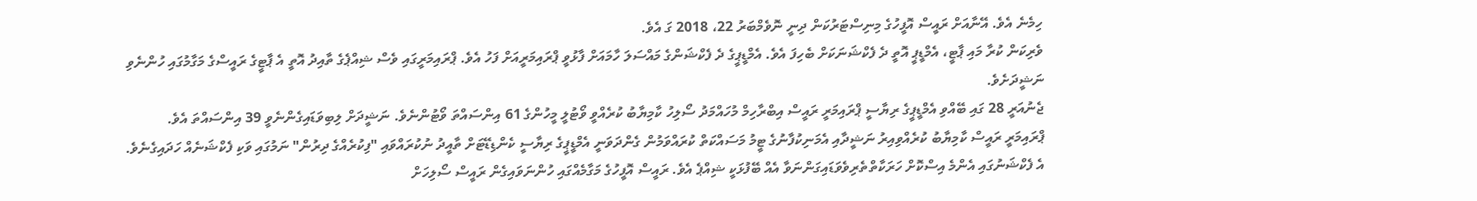ހިމެނެ އެވެ. އޭނާއަށް ރައީސް އޮފީހުގެ މިނިސްޓަރުކަން ދިނީ ނޮވެމްބަރު 22، 2018 ގަ އެވެ.
ވެރިކަން ކުރާ މައި ޕާޓީ، އެމްޑީޕީ އޮތީ ދެ ފެކްޝަނަކަށް ބެހިފަ އެވެ. އެމްޑީޕީގެ ދެ ފެކްޝަންގެ މައްސަލަ ހާމައަށް ފާޅުވީ ޕްރައިމަރީއަށް ފަހު އެވެ. ޕްރައިމަރީގައި ވެސް ޝިއްޕެގެ ތާއިދު އޮތީ އެ ޕާޓީގެ ރައީސްގެ މަގާމުގައި ހުންނެވި ނަޝީދަށެވެ.
ޖެނުއަރީ 28 ގައި ބޭއްވި އެމްޑީޕީގެ ރިޔާސީ ޕްރައިމަރީ ރައީސް އިބްރާހިމް މުހައްމަދު ސޯލިހު ކާމިޔާބު ކުރެއްވީ ވޯޓުލީ މީހުންގެ 61 އިންސައްތަ ވޯޓުންނެވެ. ނަޝީދަށް ލިބިވަޑައިގެންނެވީ 39 އިންސައްތަ އެވެ.
ޕްރައިމަރީ ރައީސް ކާމިޔާބު ކުރެއްވިއިރު ނަޝީދާއި އެމަނިކުފާނުގެ ޓީމު މަސައްކަތް ކުރައްވަމުން ގެންދަވަނީ އެމްޑީޕީގެ ރިޔާސީ ކެންޑިޑޭޓަށް ތާއީދު ނުކުރައްވައި "ފިކުރެއްގެ ދިރުން" ނަމުގައި ވަކި ފެކްޝަނެއް ހަދައިގެނެވެ.
އެ ފެކްޝަނުގައި އެންމެ އިސްކޮށް ހަރަކާތްތެރިވެވަޑައިގަންނަވާ އެއް ބޭފުޅަކީ ޝިއްޕެ އެވެ. ރައީސް އޮފީހުގެ މަގާމެއްގައި ހުންނަވައިގެން ރައީސް ސޯލިހަށް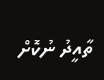ތާއީދު ނުކޮށް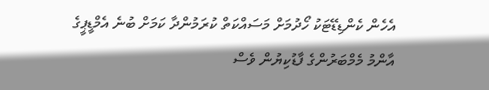އެހެން ކެންޑިޑޭޓަކު ހޯދުމަށް މަސައްކަތް ކުރަމުންދާ ކަމަށް ބުނެ އެމްޑީޕީގެ އާންމު މެމްބަރުންގެ ފާޑުކިޔުން ވެސް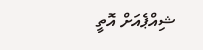ޝިއްޕެއަށް އޮތީ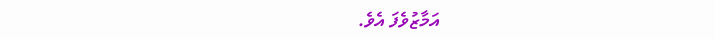އަމާޒުވެފަ އެވެ.